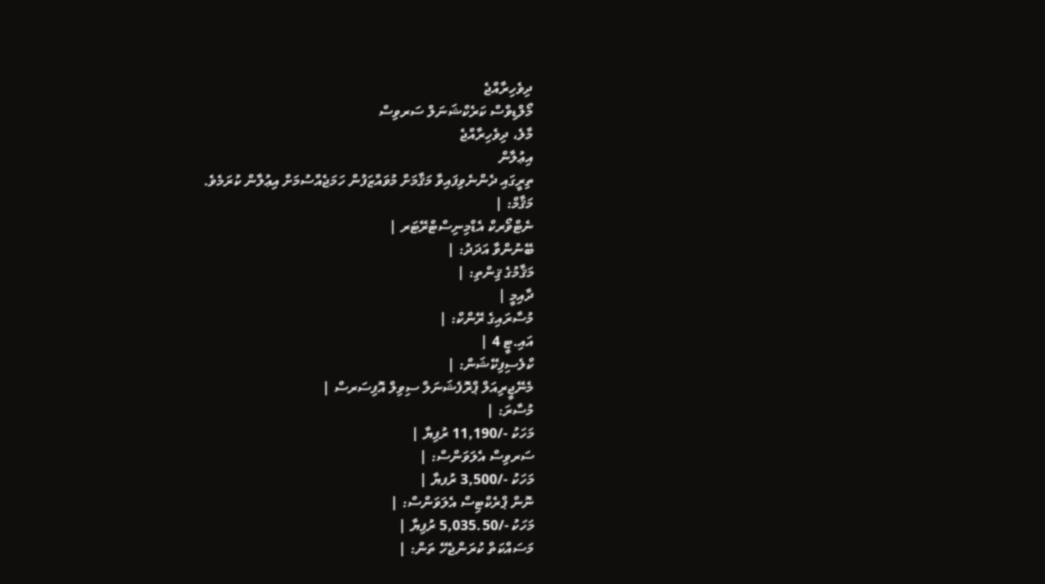ދިވެހިރާއްޖެ
މޯލްޑިވްސް ކަރެކްޝަނަލް ސަރވިސް
މާލެ، ދިވެހިރާއްޖެ
އިޢުލާން
ތިރީގައި ދެންނެވިފައިވާ މަޤާމަށް މުވައްޒަފުން ހަމަޖެއްސުމަށް އިޢުލާން ކުރަމެވެ.
މަޤާމް: |
ނެޓްވޯރކް އެޑްމިނިސްޓްރޭޓަރ |
ބޭނުންވާ އަދަދު: |
މަޤާމުގެ ޤިންތި: |
ދާއިމީ |
މުސާރައިގެ ރޭންކް: |
އައި.ޓީ 4 |
ކްލެސިފިކޭޝަން: |
މެނޭޖީރިއަލް ޕްރޮފެޝަނަލް ސިވިލް އޮފިސަރސް |
މުސާރަ: |
މަހަކު -/11,190 ރުފިޔާ |
ސަރވިސް އެލަވަންސް: |
މަހަކު -/3,500 ރުފޔާ |
ނޮން ޕްރެކްޓިސް އެލަވަންސް: |
މަހަކު -/5,035.50 ރުފިޔާ |
މަސައްކަތް ކުރަންޖެހޭ ތަން: |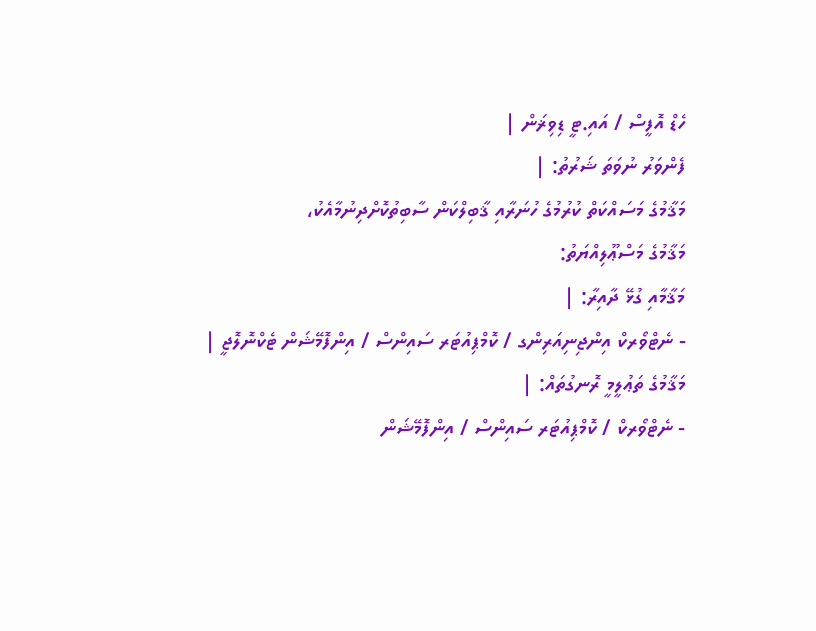ހެޑް އޮފީސް / އައި.ޓީ ޑިވިޜަން |
ފެންވަރު ނުވަތަ ޝަރުތު: |
މަޤާމުގެ މަސައްކަތް ކުރުމުގެ ހުނަރާއި ޤާބިލްކަން ސާބިތުކޮށްދިނުމާއެކު،
މަޤާމުގެ މަސްޢޫލިއްޔަތު:
މަޤާމާއި ގުޅޭ ދާއިރާ: |
- ނެޓްވޯރކް އިންޖިނިއަރިންގ / ކޮމްޕިއުޓަރ ސައިންސް / އިންފޮމޭޝަން ޓެކްނޮލޮޖީ |
މަޤާމުގެ ތަޢުލީމީ ރޮނގުތައް: |
- ނެޓްވޯރކް / ކޮމްޕިއުޓަރ ސައިންސް / އިންފޮމޭޝަން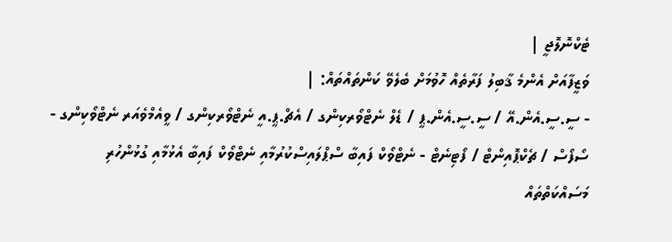ޓެކްނޮލޮޖީ |
ވަޒީފާއަށް އެންމެ ޤާބިލު ފަރާތެއް ހޮވުމަށް ބެލެވޭ ކަންތައްތައް: |
- ސީ.ސީ.އެން.އޭ / ސީ.ސީ.އެން.ޕީ / ޑެލް ނެޓްވޯރކިންގ / އެޗް.ޕީ.އީ ނެޓްވޯރކިންގ / ވީއެމްވެއަރ ނެޓްވޯކިންގ - ސޯފޯސް / ޗެކްޕޮއިންޓް / ފޯޓިނެޓް - ނެޓްވޯކް ފައިބާ ސްޕްލައިސްކުރުމާއި ނެޓްވޯކް ފައިބާ އެޅުމާއި ގުޅުންހުރި މަސައްކަތްތައް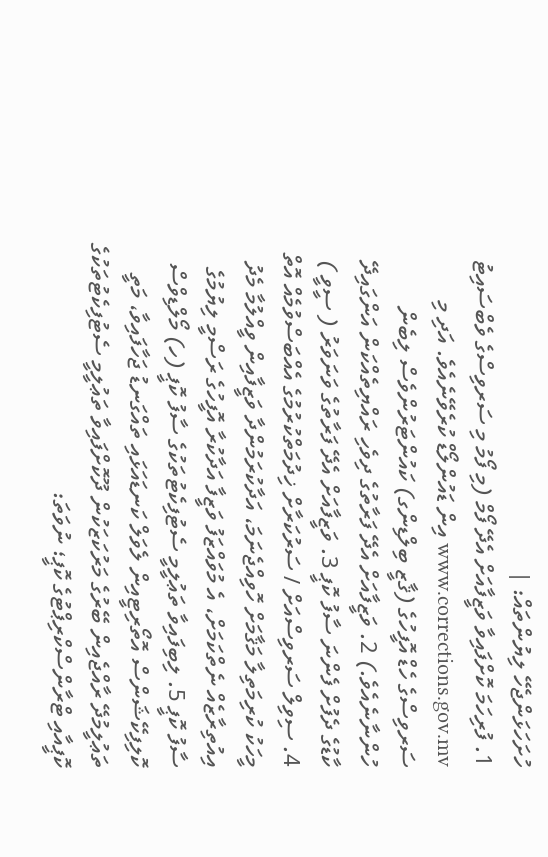ހުށަހަޅަންޖެހޭ ލިޔުންތައް: |
1. ފުރިހަމަ ކޮށްފައިވާ ވަޒީފާއަށް އެދޭ ފޯމް (މި ފޯމު މި ސަރވިސްގެ ވެބްސައިޓު www.corrections.gov.mv އިން ޑައުންލޯޑް ކުރެވޭނެއެވެ. އަދި މި ސަރވިސްގެ ހެޑް އޮފީހުގެ (ޤާޒީ ބިލްޑިންގ) ކައުންޓަރުންވެސް ލިބެން ހުންނާނެއެވެ.) 2. ވަޒީފާއަށް އެދޭ ފަރާތުގެ ދިވެހި ރައްޔިތެއްކަން އަންގައިދޭ ކާޑުގެ ދެފުށް ފެންނަ ސާފު ކޮޕީ 3. ވަޒީފާއަށް އެދޭ ފަރާތުގެ ވަނަވަރު ( ސީވީ ) 4. ސިވިލް ސަރވިސްއަށް / ސަރުކަރާށް ޚިދުމަތްކުރުމުގެ އެއްބަސްވުމެއް އޮތް މީހަކު ކުރިމަތިލާ މަޤާމަށް ހޮވިއްޖެނަމަ، އަދާކުރަމުންދާ ވަޒީފާއިން ވީއްލުމާ މެދު އިއުތިރާޒެއް ނެތްކަމަށް، އެ މުވައްޒަފު ވަޒީފާ އަދާކުރާ އޮފީހުގެ ރަސްމީ ލިޔުމުގެ ސާފު ކޮޕީ 5. ލިބިފައިވާ ތަޢުލީމީ ސެޓުފިކެޓުތަކުގެ ސާފު ކޮޕީ (ހ) މޯލްޑިވްސް ކޮލިފިކޭޝަންސް އޮތޯރިޓީއިން ލެވަލް ކަނޑައަޅައި ތައްގަނޑު ޖަހާފައިވާ، މަތީ ތަޢުލީމުދޭ ރާއްޖެއިން ބޭރުގެ މަރުކަޒަކުން ދޫކޮށްފައިވާ ތަޢުލީމީ ސެޓުފިކެޓުތަކުގެ ކޮޕީއާއި ޓްރާންސްކްރިޕްޓުގެ ކޮޕީ؛ ނުވަތަ: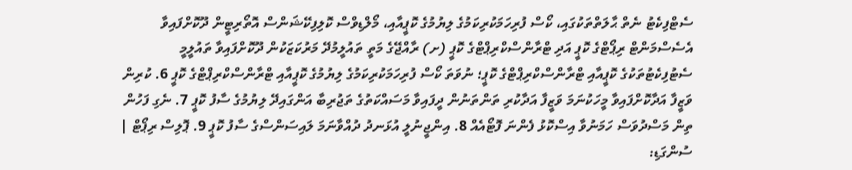ސެޓްފިކެޓު ނެތް ޙާލަތްތަކުގައި، ކޯސް ފުރިހަމަކުރިކަމުގެ ލިޔުމުގެ ކޮޕީއާއި، މޯލްޑިވްސް ކޮލިފިކޭޝަންސް އޮތޯރިޓީން ދޫކޮށްފައިވާ އެސެސްމަންޓް ރިޕޯޓްގެ ކޮޕީ އަދި ޓްރާންސްކްރިޕްޓްގެ ކޮޕީ (ށ) ރާއްޖޭގެ މަތީ ތައުލީމުދޭ މަރުކަޒަކުން ދޫކޮށްފައިވާ ތައުލީމީ ސެޓުފިކެޓުތަކުގެ ކޮޕީއާއި ޓްރާންސްކްރިޕްޓްގެ ކޮޕީ؛ ނުވަތަ ކޯސް ފުރިހަމަކުރިކަމުގެ ލިޔުމުގެ ކޮޕީއާއި ޓްރާންސްކްރިޕްޓްގެ ކޮޕީ 6. ކުރިން ވަޒީފާ އަދާކޮށްފައިވާ މީހަކުނަމަ ވަޒީފާ އަދާކުރި ތަންތަނުން ދީފައިވާ މަސައްކަތުގެ ތަޖުރިބާ އަންގައިދޭ ލިޔުމުގެ ސާފު ކޮޕީ 7. ނެގި ފަހުން ތިން މަސްދުވަސް ހަމަނުވާ އިސްކޮޅު ފެންނަ ފޮޓޯއެއް 8. އިންޖީނުލީ އުޅަނދު ދުއްވާނަމަ ލައިސަންސްގެ ސާފު ކޮޕީ 9. ޕޮލިސް ރިޕޯޓް |
ސުންގަޑި: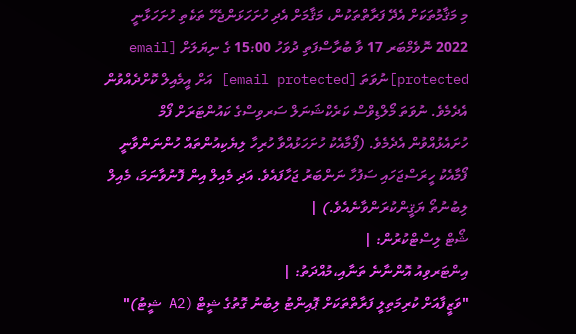މި މަޤާމުތަކަށް އެދޭ ފަރާތްތަކުން، މަޤާމަށް އެދި ހުށަހަޅަންޖެހޭ ތަކެތި ހުށަހަޅާނީ 2022 ނޮވެމްބަރ 17 ވާ ބުރާސްފަތި ދުވަހު 15:00 ގެ ނިޔަލަށް [email protected]ނުވަތަ [email protected] އަށް އީމެއިލް ކޮށްދެއްވުން އެދެމެވެ. ނުވަތަ މޯލްޑިވްސް ކަރެކްޝަނަލް ސަރވިސްގެ ކައުންޓަރަށް ފޯމް ހުށައެޅުއްވުން އެދެމެވެ. (ފޯމާއެކު ހުށަހަޅުއްވާ ހުރިހާ ލިޔެކިއުންތައް ހުންނަންވާނީ ފޯމާއެކު ހީރަސްޖަހައި ސަފުހާ ނަންބަރު ޖަހާފައެވެ. އަދި މެއިލް އިން ފޮނުވާނަމަ، މެއިލް ލިބުނުތޯ ޔަޤީންކުރަންވާނެއެވެ.) |
ޝޯޓް ލިސްޓްކުރުން: |
އިންޓަރވިއު އޮންނާނެ ތަނާއި،މުއްދަތު: |
"ވަޒީފާއަށް ކުރިމަތިލީ ފަރާތްތަކަށް ޕޮއިންޓު ލިބުނު ގޮތުގެ ޝީޓް (A2 ޝީޓު)"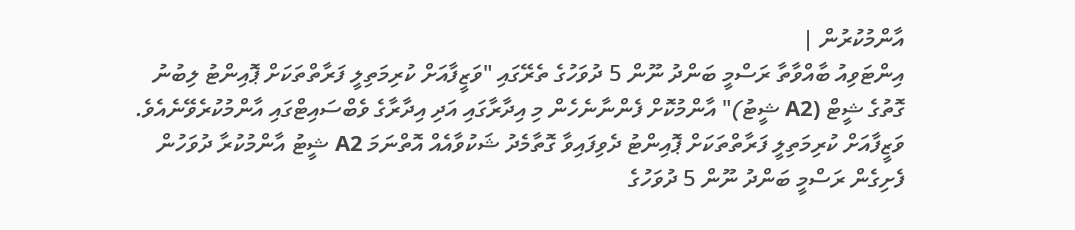އާންމުކުރުން |
އިންޓަވިއު ބާއްވާތާ ރަސްމީ ބަންދު ނޫން 5 ދުވަހުގެ ތެރޭގައި "ވަޒީފާއަށް ކުރިމަތިލީ ފަރާތްތަކަށް ޕޮއިންޓު ލިބުނު ގޮތުގެ ޝީޓް (A2 ޝީޓު)" އާންމުކޮށް ފެންނާނެހެން މި އިދާރާގައި އަދި އިދާރާގެ ވެބްސައިޓްގައި އާންމުކުރެވޭނެއެވެ. ވަޒީފާއަށް ކުރިމަތިލީ ފަރާތްތަކަށް ޕޮއިންޓު ދެވިފައިވާ ގޮތާމެދު ޝަކުވާއެއް އޮތްނަމަ A2 ޝީޓު އާންމުކުރާ ދުވަހުން ފެށިގެން ރަސްމީ ބަންދު ނޫން 5 ދުވަހުގެ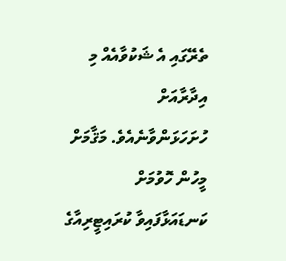ތެރޭގައި އެ ޝަކުވާއެއް މި އިދާރާއަށް ހުށަހަޅަންވާނެއެވެ. މަޤާމަށް މީހުން ހޮވުމަށް ކަނޑައަޅާފައިވާ ކުރައިޓީރިއާގެ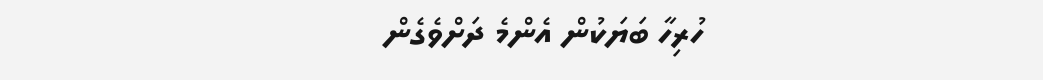ހުރިހާ ބަޔަކުން އެންމެ ދަށްވެގެން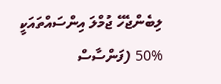ލިބެންޖެހޭ ޖުމްލަ އިންސައްތައަކީ %50 (ފަންސާސް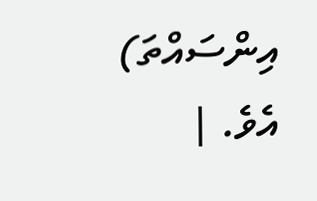އިންސައްތަ) އެވެ. |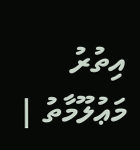އިތުރު މަޢުލޫމާތު |